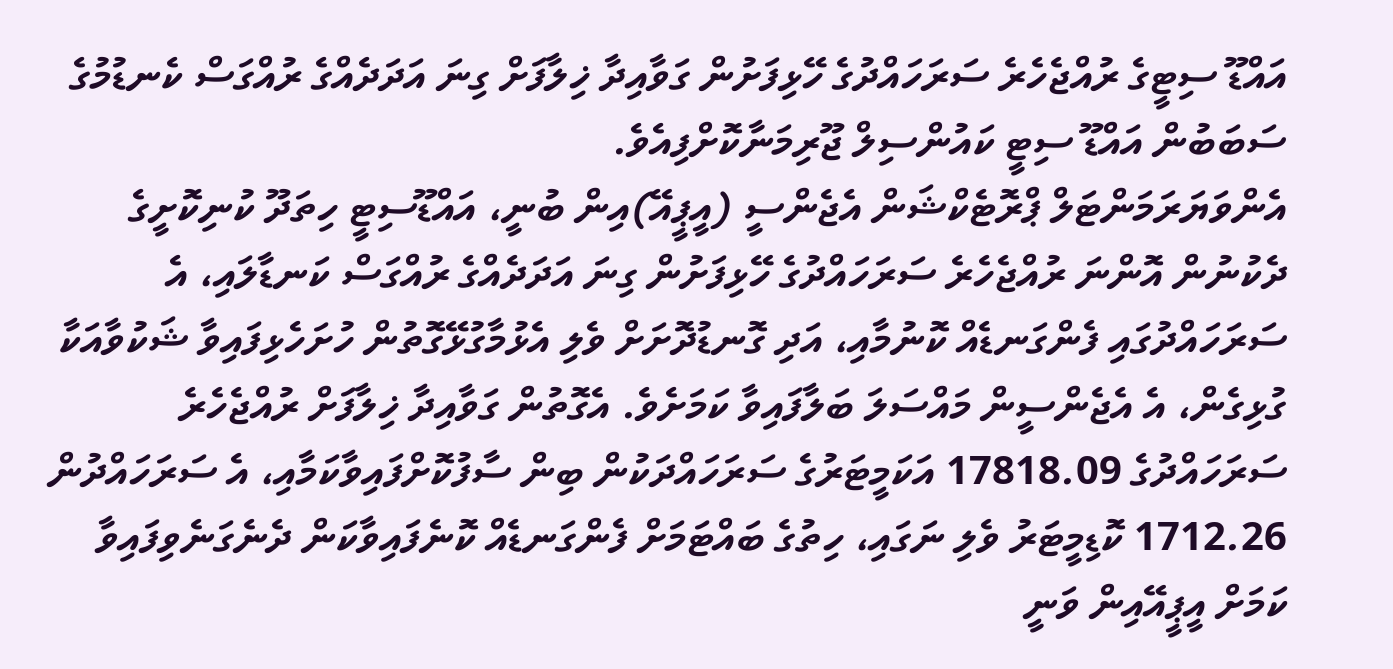އައްޑޫ ސިޓީގެ ރުއްޖެހެރެ ސަރަހައްދުގެ ހޭޅިފަށުން ގަވާއިދާ ޚިލާފަށް ގިނަ އަދަދެއްގެ ރުއްގަސް ކެނޑުމުގެ ސަބަބުން އައްޑޫ ސިޓީ ކައުންސިލް ޖޫރިމަނާކޮށްފިއެވެ.
އެންވަޔަރަމަންޓަލް ޕްރޮޓެކްޝަން އެޖެންސީ (އީޕީއޭ)އިން ބުނީ، އައްޑޫސިޓީ ހިތަދޫ ކުނިކޮށީގެ ދެކުނުން އޮންނަ ރުއްޖެހެރެ ސަރަހައްދުގެ ހޭޅިފަށުން ގިނަ އަދަދެއްގެ ރުއްގަސް ކަނޑާލައި، އެ ސަރަހައްދުގައި ފެންގަނޑެއް ކޮނުމާއި، އަދި ގޮނޑުދޮށަށް ވެލި އެޅުމާގުޅޭގޮތުން ހުށަހެޅިފައިވާ ޝަކުވާއަކާ ގުޅިގެން، އެ އެޖެންސީން މައްސަލަ ބަލާފައިވާ ކަމަށެވެ. އެގޮތުން ގަވާއިދާ ޚިލާފަށް ރުއްޖެހެރެ ސަރަހައްދުގެ 17818.09 އަކަމީޓަރުގެ ސަރަހައްދަކުން ބިން ސާފުކޮށްފައިވާކަމާއި، އެ ސަރަހައްދުން 1712.26 ކޮޑިމީޓަރު ވެލި ނަގައި، ހިތުގެ ބައްޓަމަށް ފެންގަނޑެއް ކޮނެފައިވާކަން ދެނެގަނެވިފައިވާ ކަމަށް އީޕީއޭއިން ވަނީ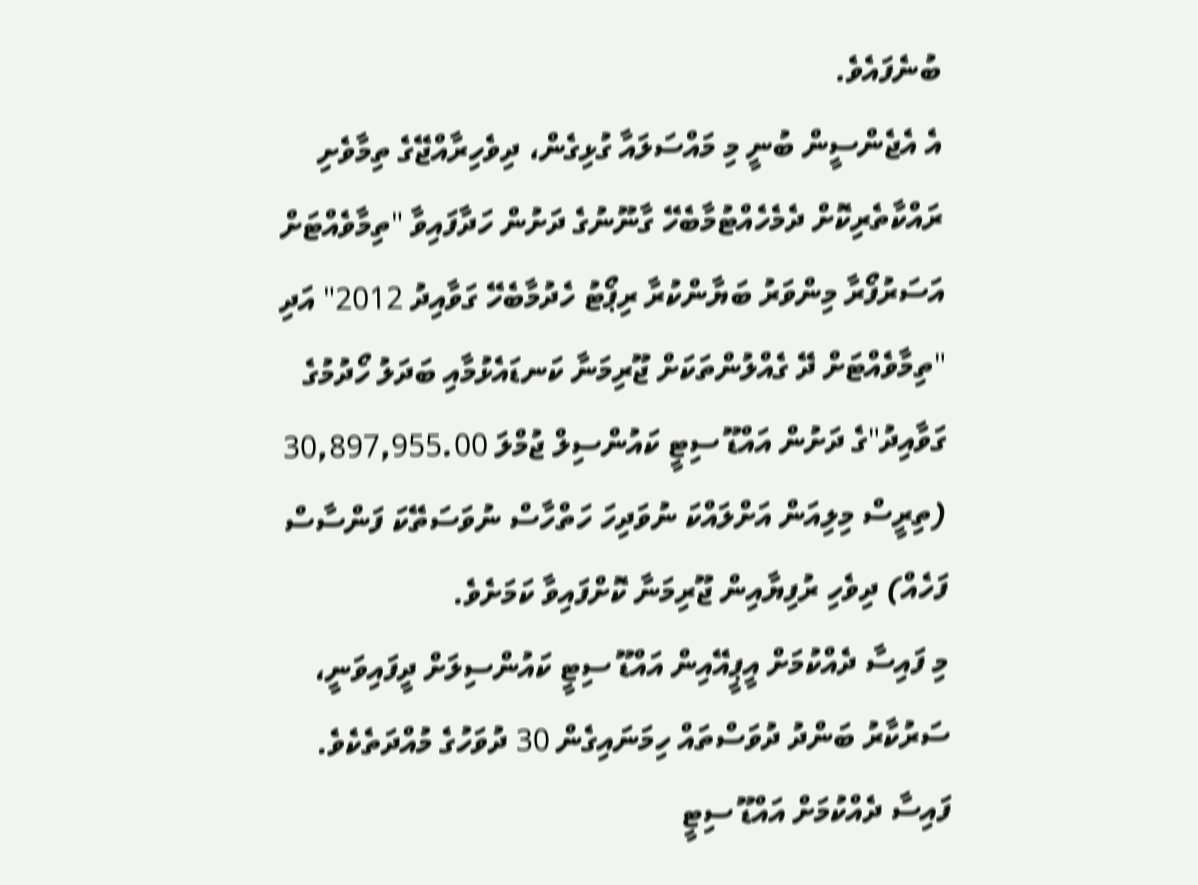ބުނެފައެވެ.
އެ އެޖެންސީން ބުނީ މި މައްސަލައާ ގުޅިގެން، ދިވެހިރާއްޖޭގެ ތިމާވެށި ރައްކާތެރިކޮށް ދެމެހެއްޓުމާބެހޭ ގާނޫނުގެ ދަށުން ހަދާފައިވާ "ތިމާވެއްޓަށް އަސަރުފޯރާ މިންވަރު ބަޔާންކުރާ ރިޕޯޓު ހެދުމާބެހޭ ގަވާއިދު 2012" އަދި "ތިމާވެއްޓަށް ދޭ ގެއްލުންތަކަށް ޖޫރިމަނާ ކަނޑައެޅުމާއި ބަދަލު ހޯދުމުގެ ގަވާއިދު"ގެ ދަށުން އައްޑޫ ސިޓީ ކައުންސިލް ޖުމްލަ 30,897,955.00 (ތިރީސް މިލިއަން އަށްލައްކަ ނުވަދިހަ ހަތްހާސް ނުވަސަތޭކަ ފަންސާސް ފަހެއް) ދިވެހި ރުފިޔާއިން ޖޫރިމަނާ ކޮށްފައިވާ ކަމަށެވެ.
މި ފައިސާ ދެއްކުމަށް އީޕީއޭއިން އައްޑޫ ސިޓީ ކައުންސިލަށް ދީފައިވަނީ، ސަރުކާރު ބަންދު ދުވަސްތައް ހިމަނައިގެން 30 ދުވަހުގެ މުއްދަތެކެވެ. ފައިސާ ދެއްކުމަށް އައްޑޫ ސިޓީ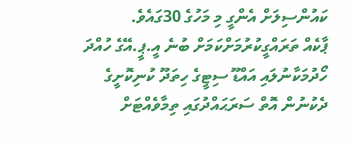ކައުންސިލަށް އެންގީ މި މަހުގެ 30ގައެވެ.
ޕާކެއް ތަރައްގީކުރުމަށްކަމަށް ބުނެ އީ.ޕީ.އޭގެ ހުއްދަ ހޯދުމަކާނުލައި އައްޑޫ ސިޓީގެ ހިތަދޫ ކުނިކޮށީގެ ދެކުނުން އޮތް ސަރަޙައްދުގައި ތިމާވެއްޓަށް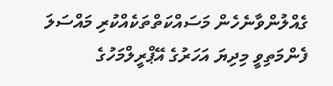ގެއްލުންވާނެހެން މަސައްކަތްތަކެއްކުރި މައްސަލަ ފެންމަތިވީ މިދިޔަ އަހަރުގެ އޭޕްރީލްމަހުގެ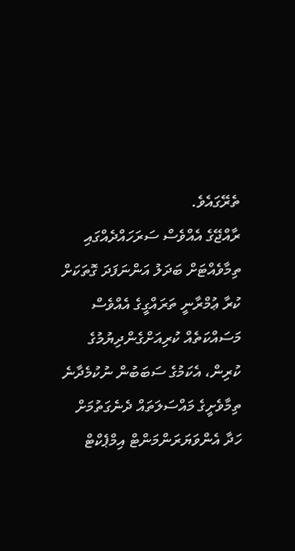ތެރޭގައެވެ.
ރާއްޖޭގެ އެއްވެސް ސަރަހައްދެއްގައި ތިމާވެއްޓަށް ބަދަލު އަންނަފަދަ ގޮތަކަށް ކުރާ ޢުމްރާނީ ތަރައްގީގެ އެއްވެސް މަސައްކަތެއް ކުރިއަށްގެންދިޔުމުގެ ކުރިން، އެކަމުގެ ސަބަބުން ނުކުމެދާނެ ތިމާވެށީގެ މައްސަލަތައް ދެނެގަތުމަށް ހަދާ އެންވަޔަރަންމަންޓް އިމްޕެކްޓް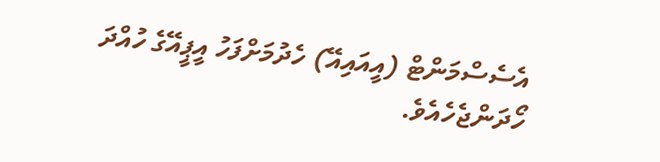އެސެސްމަންޓް (އީއައިއޭ) ހެދުމަށްފަހު އީޕީއޭގެ ހުއްދަ ހޯދަންޖެހެއެވެ.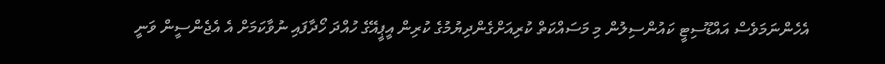އެހެންނަމަވެސް އައްޑޫސިޓީ ކައުންސިލުން މި މަސައްކަތް ކުރިއަށްގެންދިޔުމުގެ ކުރިން އީޕީއޭގެ ހުއްދަ ހޯދާފައި ނުވާކަމަށް އެ އެޖެންސީން ވަނީ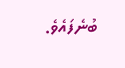ބުނެފައެވެ.